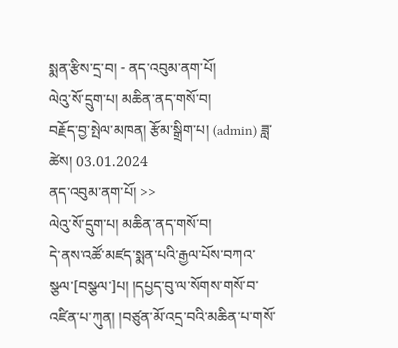སྨན་རྩིས་དྲ་བ། - ནད་འབུམ་ནག་པོ།
ལེའུ་སོ་དྲུག་པ། མཆིན་ནད་གསོ་བ།
བརྗོད་བྱ་སྤེལ་མཁན། རྩོམ་སྒྲིག་པ། (admin) ཟླ་ཚེས། 03.01.2024
ནད་འབུམ་ནག་པོ། >>
ལེའུ་སོ་དྲུག་པ། མཆིན་ནད་གསོ་བ།
དེ་ནས་འཚོ་མཛད་སྨན་པའི་རྒྱལ་པོས་བཀའ་སྩལ་[བསྩལ་]པ། །དཔྱད་བུ་ལ་སོགས་གསོ་བ་འཛིན་པ་ཀུན། །བཙུན་མོ་འདྲ་བའི་མཆིན་པ་གསོ་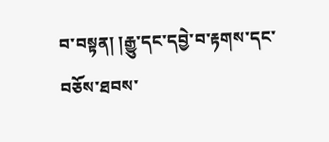བ་བསྟན། །རྒྱུ་དང་དབྱེ་བ་རྟགས་དང་བཅོས་ཐབས་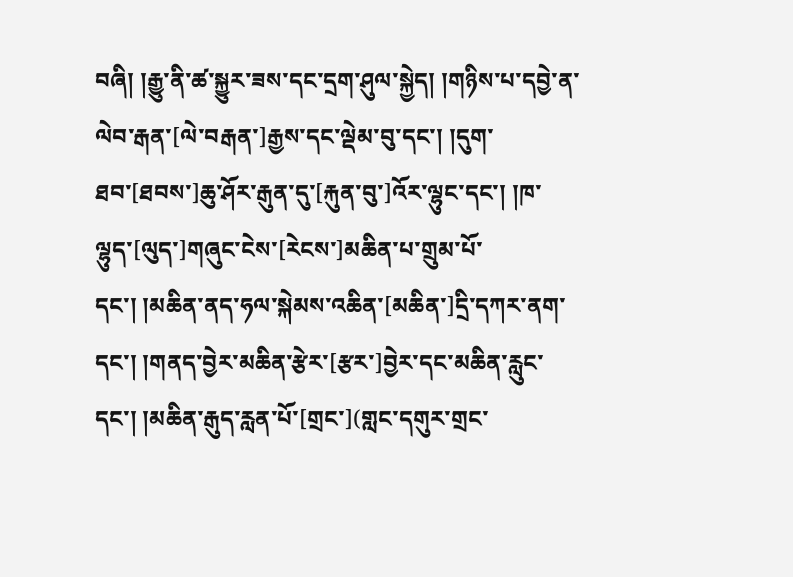བཞི། །རྒྱུ་ནི་ཚ་སྐྱུར་ཟས་དང་དྲག་ཤུལ་སྐྱེད། །གཉིས་པ་དབྱེ་ན་ལེབ་རྒན་[ལེ་བརྒན་]རྒྱས་དང་ལྡེམ་བུ་དང་། །དུག་ཐབ་[ཐབས་]ཆུ་ཤོར་རྒུན་དུ་[རྐུན་བུ་]འོར་ལྷུང་དང་། །ཁ་ལྷུད་[ལུད་]གཞུང་ངེས་[རེངས་]མཆིན་པ་གྲུམ་པོ་དང་། །མཆིན་ནད་ཧལ་སྐེམས་འཆིན་[མཆིན་]དྲི་དཀར་ནག་དང་། །གནད་བྱེར་མཆིན་རྩེར་[རྩར་]བྱེར་དང་མཆིན་རླུང་དང་། །མཆིན་རྒུད་རླན་པོ་[གྲང་](གླང་དགུར་གྲང་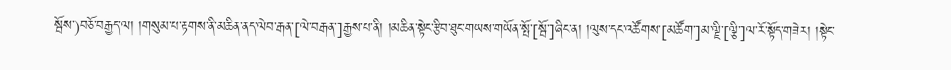སྦོས་)བཅོ་བརྒྱད་ལ། །གསུམ་པ་རྟགས་ནི་མཆིན་ནད་ལེབ་རྒན་[ལེ་བརྒན་]རྒྱས་པ་ནི། །མཆིན་སྟེང་རྩིབ་ཐུང་གཡས་གཡོན་སྤོ་[སྦོ་]ཞིང་ན། །ལུས་དང་འཚོགས་[མཚོག་]མ་ལྗི་[ལྕི་]ལ་རོ་སྟོད་གཟེར། །སྟེང་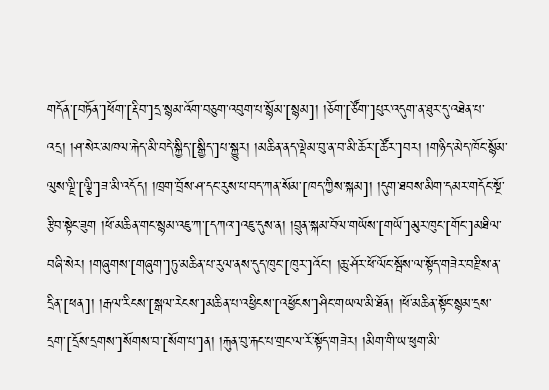གདོན་[བཏོན་]ཕོག་[རྡིབ་]དྲ་སྙམ་འོག་བཅུག་འབུག་པ་སྙོམ་[སྙམ]། །ཅོག་[ཙོག་]པུར་འདུག་ན་ཐུར་དུ་འཐེན་པ་འདྲ། །ཤ་སེར་མཁལ་རྐེད་མི་བདེ་སྐྱིད་[སྒྱིད་]པ་སྐྱུར། །མཆིན་ནད་ལྡེམ་བུ་ན་བ་མི་ཆོར་[ཚོར་]བར། །གཉིད་མེད་ཁོང་སྙོམ་ལུས་ལྗི་[ལྕི་]ཟ་མི་འདོད། །ཁྲག་བྲོས་ཤ་དང་རུས་པ་བད་ཀན་སོམ་[ཁད་ཀྱིས་སྐམ]། །དུག་ཐབས་མིག་དམར་གདོང་སྔོ་རྩིབ་སྟེང་ཟུག །ཕོ་མཆིན་གང་སྙམ་འཇུ་ཀ་[དཀའ་]འཇུ་དུས་ན། །བྲུན་སྐམ་བོལ་གཡོས་[གཡོ་]མུར་ཁུང་[གོང་]མཐིལ་བཞི་སེར། །གཞུགས་[གཞུག་]ཏུ་མཆིན་པ་རུལ་ནས་དུད་ཁུང་[ཁུར་]འོང་། །ཆུ་ཤོར་ཕོ་ལོང་སྦོས་ལ་སྟོད་གཟེར་བརྫིས་ན་དྲིན་[ཕན]། །རྒལ་རིངས་[སྒལ་རེངས་]མཆིན་པ་འཕྱིངས་[འཕྱོངས་]ཤིང་གཡལ་མི་ཐོན། །ཕོ་མཆིན་སྟོང་སྙམ་དྲས་དྲག་[དྲོས་དྲགས་]སོགས་བ་[སོག་པ་]ན། །རྐུན་བུ་རྐང་པ་གྲང་ལ་རོ་སྟོད་གཟེར། །མིག་གི་ཡ་ཕུག་མི་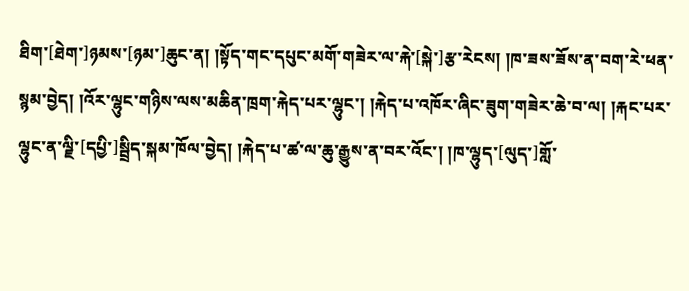ཐིག་[ཐེག་]ཉམས་[ཉམ་]ཆུང་ན། །སྟོད་གང་དཔུང་མགོ་གཟེར་ལ་རྐེ་[སྐེ་]རྩ་རེངས། །ཁ་ཟས་ཟོས་ན་བག་རེ་ཕན་སྙམ་བྱེད། །འོར་ལྷུང་གཉིས་ལས་མཆིན་ཁྲག་རྐེད་པར་ལྷུང་། །རྐེད་པ་འཁོར་ཞིང་ཟུག་གཟེར་ཆེ་བ་ལ། །རྐང་པར་ལྷུང་ན་ལྗི་[དཔྱི་]སྦྲིད་སྐམ་ཁོལ་བྱེད། །རྐེད་པ་ཚ་ལ་ཆུ་རྒྱུས་ན་བར་འོང་། །ཁ་ལྷུད་[ལུད་]གློ་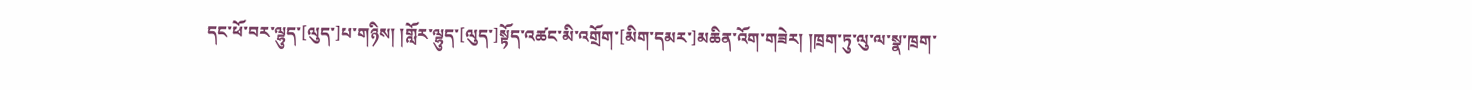དང་ཕོ་བར་ལྷུད་[ལུད་]པ་གཉིས། །གློར་ལྷུད་[ལུད་]སྟོད་འཚང་མི་འགྲོག་[མིག་དམར་]མཆིན་འོག་གཟེར། །ཁྲག་ཏུ་ལུ་ལ་སྣ་ཁྲག་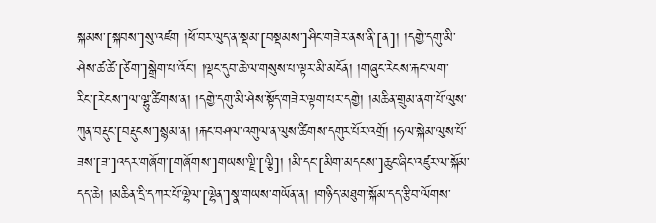སྐམས་[སྐབས་]སུ་འཛག །ཕོ་བར་ལུད་ན་སྡམ་[བསྡམས་]ཤིང་གཟེར་ནས་ནི་[ན]། །དགྱེ་དགུ་མི་ཤེས་ཚ་ཚེ་[ཙེག་]སྒྲེག་པ་འོང་། །ལྡང་དུབ་ཆེ་ལ་གསུས་པ་ལྟར་མི་མངོན། །གཞུང་རེངས་རྐང་ལག་རིང་[རེངས་]ལ་ལྷུ་ཚིགས་ན། །དགྱེ་དགུ་མི་ཤེས་སྟོད་གཟེར་ལྟག་པར་དགྱེ། །མཆིན་གྲུམ་ནག་པོ་ལུས་ཀུན་བརྡུང་[བརྡུངས་]སྙམ་ན། །རྐང་བཤལ་འགུལ་ན་ལུས་ཚིགས་དགུར་པོར་འགྲོ། །ཧལ་སྐེམ་ལུས་པོ་ཟས་[ཟ་]འདར་གཞོག་[གཞོགས་]གཡས་ལྗི་[ལྕི]། །མི་དང་[མིག་མདངས་]ཆུང་ཞིང་འཛུར་ལ་སྐོམ་དད་ཆེ། །མཆིན་དྲི་དཀར་པོ་ལྷེལ་[ལྷེན་]སྣ་གཡས་གཡོན་ན། །གཉིད་མཐུག་སྐོམ་དད་རྩིབ་ལོགས་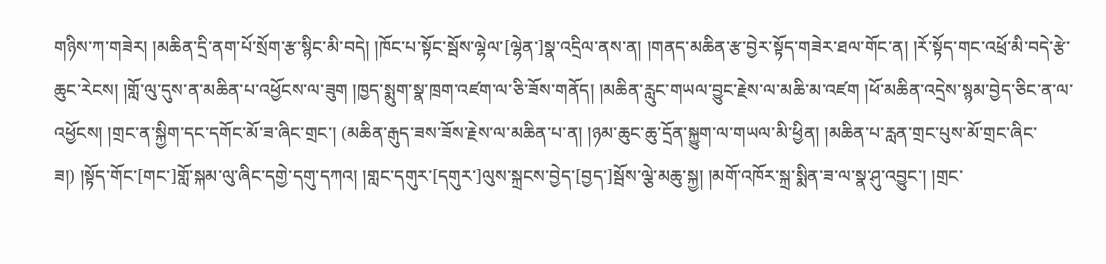གཉིས་ཀ་གཟེར། །མཆིན་དྲི་ནག་པོ་སྲོག་རྩ་སྙིང་མི་བདེ། །ཁོང་པ་སྟོང་སྦོས་ལྷེལ་[ལྷེན་]སྣ་འདྲིལ་ནས་ན། །གནད་མཆིན་རྩ་བྱེར་སྟོད་གཟེར་ཐལ་གོང་ན། །རོ་སྟོད་གང་འཕྲོ་མི་བདེ་རྩེ་ཆུང་རེངས། །གློ་ལུ་དུས་ན་མཆིན་པ་འཕྱོངས་ལ་ཟུག །ཁྱད་སྨུག་སྣ་ཁྲག་འཛག་ལ་ཅི་ཟོས་གནོད། །མཆིན་རླུང་གཡལ་བྱུང་རྗེས་ལ་མཆི་མ་འཛག །ཕོ་མཆིན་འདྲེས་སྙམ་བྱེད་ཅིང་ན་ལ་འཕྱོངས། །གྲང་ན་སྐྱིག་དང་དགོང་མོ་ཟ་ཞིང་གྲང་། (མཆིན་རྒུད་ཟས་ཟོས་རྗེས་ལ་མཆིན་པ་ན། །ཉམ་ཆུང་ཆུ་དྲོན་སྐྱུག་ལ་གཡལ་མི་ཕྱིན། །མཆིན་པ་རླན་གྲང་པུས་མོ་གྲང་ཞིང་ཟ།) །སྟོད་གོང་[གང་]གློ་སྐམ་ལུ་ཞིང་དགྱེ་དགུ་དཀའ། །གླང་དགུར་[དགུར་]ལུས་སྐྲངས་བྱེད་[བྱད་]སྦོས་ལྕེ་མཆུ་སྐྱ། །མགོ་འཁོར་སྐྲ་སྨིན་ཟ་ལ་སྣ་ཤུ་འབྱུང་། །གྲང་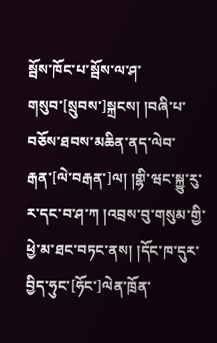སྦོས་ཁོང་པ་སྦོས་ལ་ཤ་གསུབ་[སྲུབས་]སྐྲངས། །བཞི་པ་བཅོས་ཐབས་མཆིན་ནད་ལེབ་རྒན་[ལེ་བརྒན་]ལ། །གྷི་ཝང་སྐྱུ་རུ་ར་དང་བ་ཤ་ཀ །འབྲས་བུ་གསུམ་གྱི་ཕྱེ་མ་ཐང་བཏང་ནས། །དོང་ཁ་དུར་བྱིད་ཧུང་[ཧོང་]ལེན་ཁྲོན་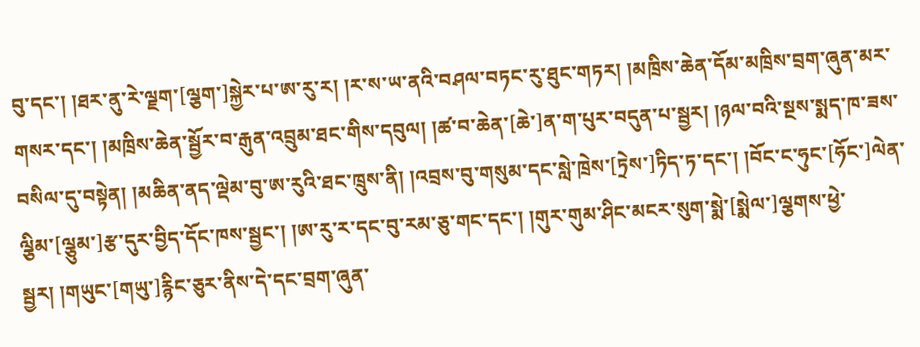བུ་དང་། །ཐར་ནུ་རེ་ལྗག་[ལྕག་]སྐྱེར་པ་ཨ་རུ་ར། །ར་ས་ཡ་ནའི་བཤལ་བཏང་རུ་ཐུང་གཏར། །མཁྲིས་ཆེན་དོམ་མཁྲིས་བྲག་ཞུན་མར་གསར་དང་། །མཁྲིས་ཆེན་སྦྱོར་བ་རྒུན་འབྲུམ་ཐང་གིས་དབུལ། །ཚ་བ་ཆེན་[ཆེ་]ན་ག་པུར་བདུན་པ་སྦྱར། །ཉལ་བའི་སྔས་སྨད་ཁ་ཟས་བསིལ་དུ་བསྟེན། །མཆིན་ནད་ལྡེམ་བུ་ཨ་རུའི་ཐང་ཁྲུས་ནི། །འབྲས་བུ་གསུམ་དང་སླེ་ཁྲེས་[ཏྲེས་]ཏིད་ཏ་དང་། །བོང་ང་ཧུང་[ཧོང་]ལེན་ལྕིམ་[ལྕུམ་]རྩ་དུར་བྱིད་དོང་ཁས་སྦྱང་། །ཨ་རུ་ར་དང་བུ་རམ་ཅུ་གང་དང་། །གུར་གུམ་ཤིང་མངར་སུག་སྨེ་[སྨེལ་]ལྕགས་ཕྱེ་སྦྱར། །གཡུང་[གཡུ་]རྙིང་ཅུར་ནིས་དེ་དང་བྲག་ཞུན་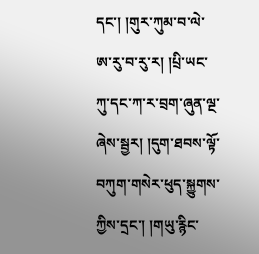དང་། །གུར་ཀུམ་བ་ལེ་ཨ་རུ་བ་རུ་ར། །པྲི་ཡང་ཀུ་དང་ཀ་ར་བྲག་ཞུན་ལྔ་ཞེས་སྦྱར། །དུག་ཐབས་ལྟོ་བཀུག་གསེར་ཕུད་སྐྱུགས་ཀྱིས་དྲང་། །གཡུ་རྙིང་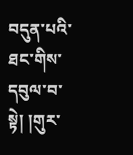བདུན་པའི་ཐང་གིས་དབུལ་བ་སྟེ། །གུར་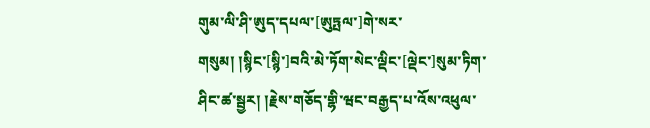གུམ་ལི་ཤི་ཨུད་དཔལ་[ཨུཏྤལ་]གེ་སར་གསུམ། །སྙིང་[སྙི་]བའི་མེ་ཏོག་སེང་ལྡིང་[ལྡེང་]སུམ་ཏིག་ཤིང་ཚ་སྦྱར། །རྗེས་གཅོད་གྷི་ཝང་བརྒྱད་པ་འོས་འཕུལ་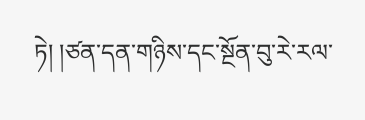ཏེ། །ཙན་དན་གཉིས་དང་སྔོན་བུ་རེ་རལ་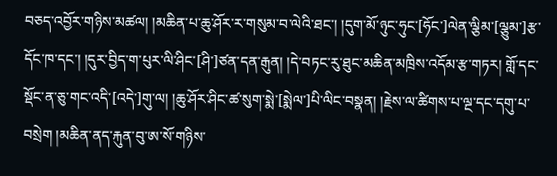བཅད་འབྱོར་གཉིས་མཚལ། །མཆིན་པ་ཆུ་ཤོར་ར་གསུམ་བ་ལེའི་ཐང་། །དུག་མོ་ཉུང་ཧུང་[ཧོང་]ལེན་ལྕིམ་[ལྕུམ་]རྩ་དོང་ཁ་དང་། །དུར་བྱིད་ག་པུར་ལི་ཤིང་[ཤི་]ཙན་དན་རྒུན། །དེ་བཏང་རུ་ཐུང་མཆིན་མཁྲིས་འདོམ་རྩ་གཏར། གློ་དང་སྡོང་ན་ཅུ་གང་འདི་[འདེ་]གུ་ལ། །ཆུ་ཤོར་ཤིང་ཚ་སུག་སྨེ་[སྨེལ་]པི་ལིང་བསྣན། །རྗེས་ལ་ཚིགས་པ་ལྔ་དང་དགུ་པ་བསྲེག །མཆིན་ནད་རྐུན་བུ་ཨ་སོ་གཉིས་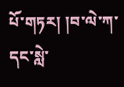པོ་གཏར། །བ་ལེ་ཀ་དང་སླེ་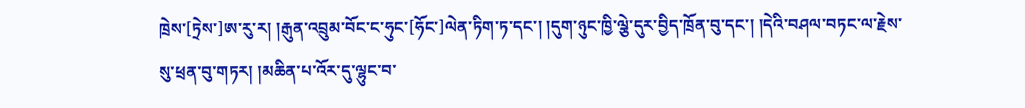ཁྲེས་[ཏྲེས་]ཨ་རུ་ར། །རྒུན་འབྲུམ་བོང་ང་ཧུང་[ཧོང་]ལེན་ཏིག་ཏ་དང་། །དུག་ཉུང་ཁྱི་ལྕེ་དུར་བྱིད་ཁྲོན་བུ་དང་། །དེའི་བཤལ་བཏང་ལ་རྗེས་སུ་ཕྲན་བུ་གཏར། །མཆིན་པ་འོར་དུ་ལྷུང་བ་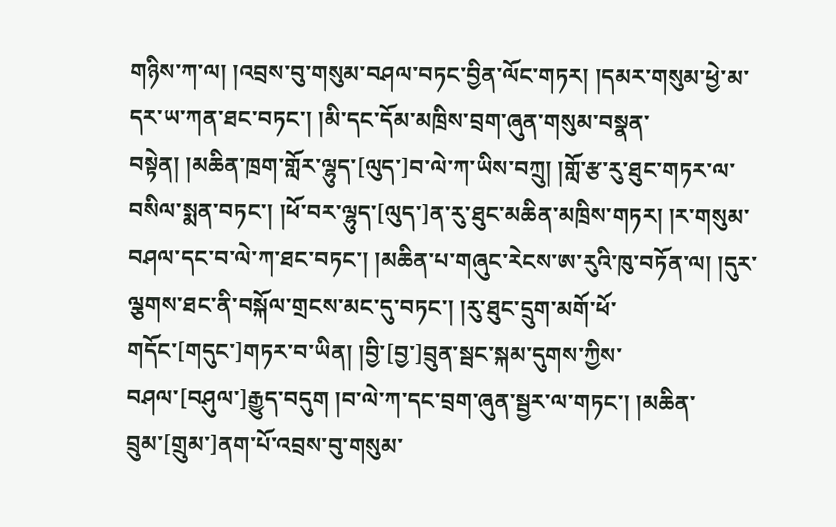གཉིས་ཀ་ལ། །འབྲས་བུ་གསུམ་བཤལ་བཏང་བྱིན་ལོང་གཏར། །དམར་གསུམ་ཕྱེ་མ་དར་ཡ་ཀན་ཐང་བཏང་། །མི་དང་དོམ་མཁྲིས་བྲག་ཞུན་གསུམ་བསྣན་བསྟེན། །མཆིན་ཁྲག་གློར་ལྷུད་[ལུད་]བ་ལེ་ཀ་ཡིས་བཀྲུ། །གློ་རྩ་རུ་ཐུང་གཏར་ལ་བསིལ་སྨན་བཏང་། །ཕོ་བར་ལྷུད་[ལུད་]ན་རུ་ཐུང་མཆིན་མཁྲིས་གཏར། །ར་གསུམ་བཤལ་དང་བ་ལེ་ཀ་ཐང་བཏང་། །མཆིན་པ་གཞུང་རེངས་ཨ་རུའི་ཁུ་བཏོན་ལ། །དུར་ལྕགས་ཐང་ནི་བསྐོལ་གྲངས་མང་དུ་བཏང་། །རུ་ཐུང་དྲུག་མགོ་ཕོ་གདོང་[གདུང་]གཏར་བ་ཡིན། །བྱི་[བྱ་]བྲུན་སྦང་སྐམ་དུགས་ཀྱིས་བཤལ་[བཤུལ་]རྒྱུད་བདུག །བ་ལེ་ཀ་དང་བྲག་ཞུན་སྦྱར་ལ་གཏང་། །མཆིན་བྲུམ་[གྲུམ་]ནག་པོ་འབྲས་བུ་གསུམ་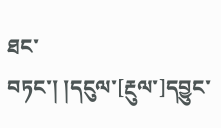ཐང་བཏང་། །དངུལ་[རྔུལ་]དབྱུང་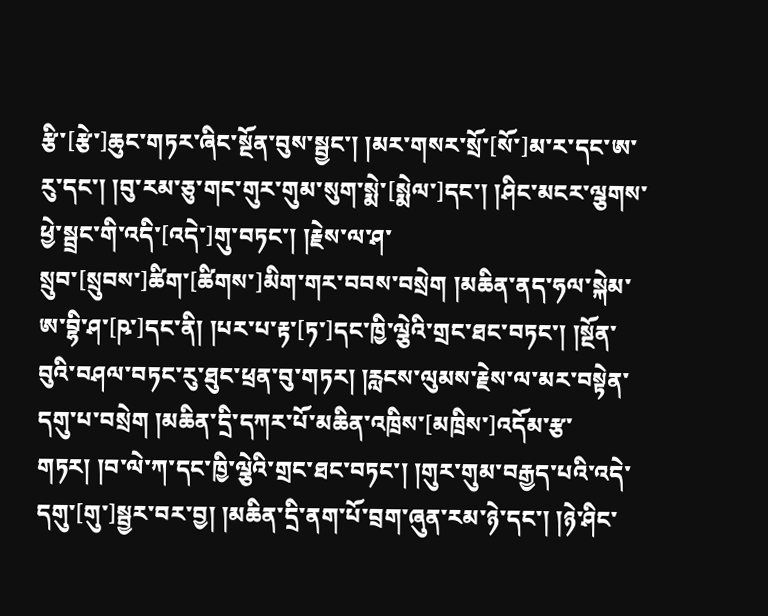རྩི་[རྩེ་]ཆུང་གཏར་ཞིང་སྔོན་བུས་སྦྱང་། །མར་གསར་སྲོ་[སོ་]མ་ར་དང་ཨ་རུ་དང་། །བུ་རམ་ཅུ་གང་གུར་གུམ་སུག་སྨེ་[སྨེལ་]དང་། །ཤིང་མངར་ལྕགས་ཕྱེ་སྦྲང་གི་འདི་[འདེ་]གུ་བཏང་། །རྗེས་ལ་ཤ་སྲུབ་[སྲུབས་]ཚིག་[ཚིགས་]མིག་གར་བབས་བསྲེག །མཆིན་ནད་ཧལ་སྐེམ་ཨ་བྷི་ཤ་[ཥ་]དང་ནི། །པར་པ་རྟ་[ཏ་]དང་ཁྱི་ལྕེའི་གྲང་ཐང་བཏང་། །སྔོན་བུའི་བཤལ་བཏང་རུ་ཐུང་ཕྲན་བུ་གཏར། །རླངས་ལུམས་རྗེས་ལ་མར་བསྟེན་དགུ་པ་བསྲེག །མཆིན་དྲི་དཀར་པོ་མཆིན་འཁྲིས་[མཁྲིས་]འདོམ་རྩ་གཏར། །བ་ལེ་ཀ་དང་ཁྱི་ལྕེའི་གྲང་ཐང་བཏང་། །གུར་གུམ་བརྒྱད་པའི་འདེ་དགུ་[གུ་]སྦྱར་བར་བྱ། །མཆིན་དྲི་ནག་པོ་བྲག་ཞུན་རམ་ཉེ་དང་། །ཉེ་ཤིང་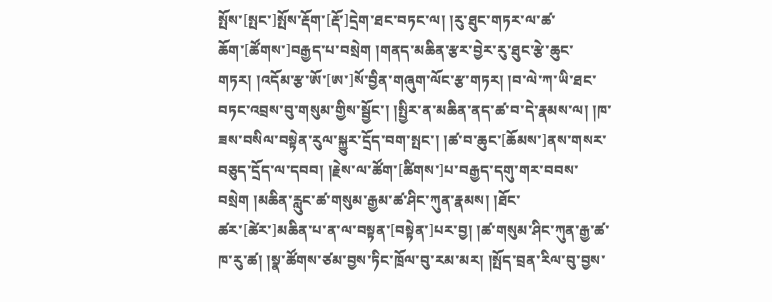སྤོས་[སྤང་]སྤོས་རྡོག་[རྡོ་]དྲེག་ཐང་བཏང་ལ། །རུ་ཐུང་གཏར་ལ་ཚ་ཆོག་[ཚོགས་]བརྒྱད་པ་བསྲེག །གནད་མཆིན་རྩར་བྱེར་རུ་ཐུང་རྩེ་ཆུང་གཏར། །འདོམ་རྩ་ཨོ་[ཨ་]སོ་བྱིན་གཞུག་ལོང་རྩ་གཏར། །བ་ལེ་ཀ་ཡི་ཐང་བཏང་འབྲས་བུ་གསུམ་གྱིས་སྦྱོང་། །སྤྱིར་ན་མཆིན་ནད་ཚ་བ་དེ་རྣམས་ལ། །ཁ་ཟས་བསིལ་བསྟེན་རུལ་སྐྱུར་དྲོད་བག་སྤང་། །ཚ་བ་ཆུང་[ཆོམས་]ནས་གསར་བཅུད་དྲོད་ལ་དབབ། །རྗེས་ལ་ཚོག་[ཚིགས་]པ་བརྒྱད་དགུ་གར་བབས་བསྲེག །མཆིན་རླུང་ཚ་གསུམ་རྒྱམ་ཚ་ཤིང་ཀུན་རྣམས། །ཐོང་ཚར་[ཚེར་]མཆིན་པ་ན་ལ་བསྟན་[བསྟེན་]པར་བྱ། །ཚ་གསུམ་ཤིང་ཀུན་རྒྱ་ཚ་ཁ་རུ་ཚ། །སྣ་ཚོགས་ཙམ་བྱས་ཏིང་ཁྲོལ་བུ་རམ་མར། །སྤོད་བྲན་རིལ་བུ་བྱས་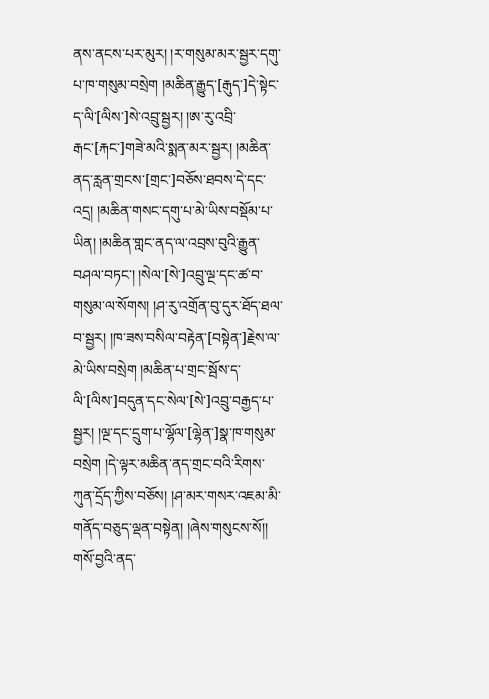ནས་ནངས་པར་མུར། །ར་གསུམ་མར་སྦྱར་དགུ་པ་ཁ་གསུམ་བསྲེག །མཆིན་རྒྱུད་[རྒུད་]དེ་སྟེང་ད་ལི་[ལིས་]སེ་འབྲུ་སྦྱར། །ཨ་རུ་འབྲི་རྒང་[རྐང་]གཟེ་མའི་སྨན་མར་སྦྱར། །མཆིན་ནད་རླན་གྲངས་[གྲང་]བཅོས་ཐབས་དེ་དང་འདྲ། །མཆིན་གསང་དགུ་པ་མེ་ཡིས་བསྡོམ་པ་ཡིན། །མཆིན་གླང་ནད་ལ་འབྲས་བུའི་རྒྱུན་བཤལ་བཏང་། །སེལ་[སེ་]འབྲུ་ལྔ་དང་ཚ་བ་གསུམ་ལ་སོགས། །ཤ་རུ་འགྲོན་བུ་དུར་ཐོད་ཐལ་བ་སྦྱར། །ཁ་ཟས་བསིལ་བརྟེན་[བསྟེན་]རྗེས་ལ་མེ་ཡིས་བསྲེག །མཆིན་པ་གྲང་སྦོས་ད་ལི་[ལིས་]བདུན་དང་སེལ་[སེ་]འབྲུ་བརྒྱད་པ་སྦྱར། །ལྔ་དང་དྲུག་པ་ལྷོལ་[ལྷེན་]སྣ་ཁ་གསུམ་བསྲེག །དེ་ལྟར་མཆིན་ནད་གྲང་བའི་རིགས་ཀུན་དྲོད་ཀྱིས་བཅོས། །ཤ་མར་གསར་འཇམ་མི་གནོད་བཅུད་ལྡན་བསྟེན། །ཞེས་གསུངས་སོ།།
གསོ་བྱའི་ནད་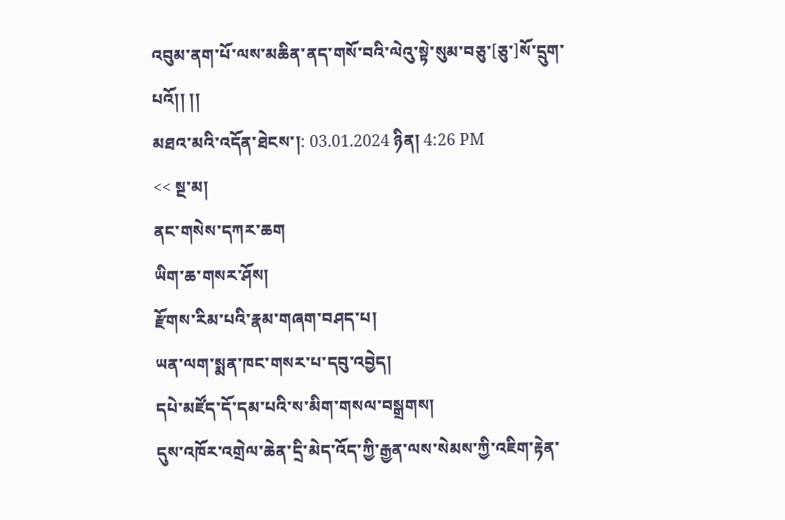འབུམ་ནག་པོ་ལས་མཆིན་ནད་གསོ་བའི་ལེའུ་སྟེ་སུམ་བཅུ་[ཅུ་]སོ་དྲུག་པའོ།། །།
མཐའ་མའི་འདོན་ཐེངས་།: 03.01.2024 ཉིན། 4:26 PM
<< སྔ་མ།
ནང་གསེས་དཀར་ཆག
ཡིག་ཆ་གསར་ཤོས།
རྫོགས་རིམ་པའི་རྣམ་གཞག་བཤད་པ།
ཡན་ལག་སྨན་ཁང་གསར་པ་དབུ་འབྱེད།
དཔེ་མཛོད་དོ་དམ་པའི་ས་མིག་གསལ་བསྒྲགས།
དུས་འཁོར་འགྲེལ་ཆེན་དྲི་མེད་འོད་ཀྱི་རྒྱན་ལས་སེམས་ཀྱི་འཇིག་རྟེན་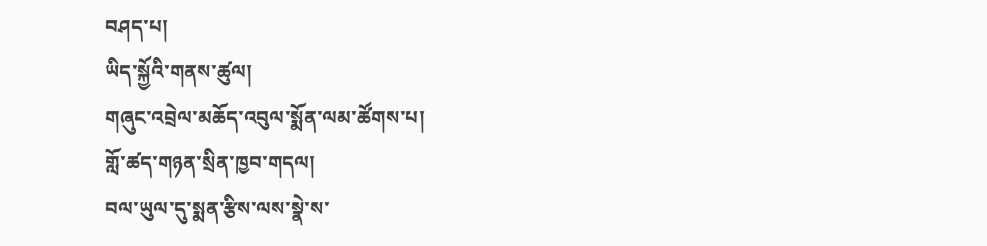བཤད་པ།
ཡིད་སྐྱོའི་གནས་ཚུལ།
གཞུང་འབྲེལ་མཆོད་འབུལ་སྨོན་ལམ་ཚོགས་པ།
གློ་ཚད་གཉན་སྲིན་ཁྱབ་གདལ།
བལ་ཡུལ་དུ་སྨན་རྩིས་ལས་སྣེ་ས་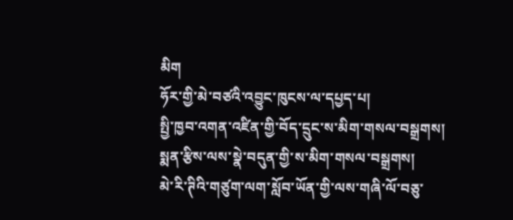མིག
ཧོར་གྱི་མེ་བཙའི་འབྱུང་ཁུངས་ལ་དཔྱད་པ།
སྤྱི་ཁྱབ་འགན་འཛིན་གྱི་བོད་དྲུང་ས་མིག་གསལ་བསྒྲགས།
སྨན་རྩིས་ལས་སྣེ་བདུན་གྱི་ས་མིག་གསལ་བསྒྲགས།
མེ་རི་ཊིའི་གཙུག་ལག་སློབ་ཡོན་གྱི་ལས་གཞི་ལོ་བཅུ་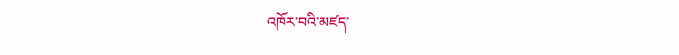འཁོར་བའི་མཛད་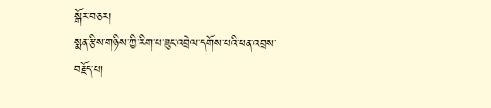སྒོར་བཅར།
སྨན་རྩིས་གཉིས་ཀྱི་རིག་པ་ཟུང་འབྲེལ་དགོས་པའི་ཕན་འབྲས་བརྗོད་པ།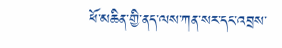ཕོ་མཆིན་གྱི་ནད་ལས་ཀན་སར་དང་འབྲས་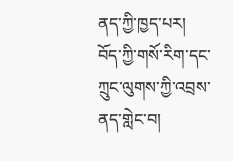ནད་ཀྱི་ཁྱད་པར།
བོད་ཀྱི་གསོ་རིག་དང་ཀྲུང་ལུགས་ཀྱི་འབྲས་ནད་གླེང་བ།